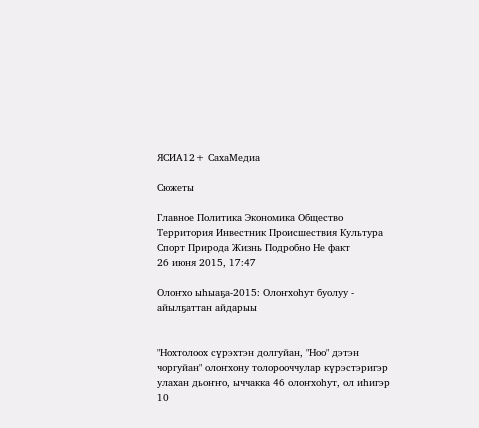ЯСИА12+ СахаМедиа

Сюжеты

Главное Политика Экономика Общество Территория Инвестник Происшествия Культура Спорт Природа Жизнь Подробно Не факт
26 июня 2015, 17:47

Олоҥхо ыһыаҕа-2015: Олоҥхоһут буолуу - айылҕаттан айдарыы


"Нохтолоох сүрэхтэн долгуйан, "Ноо" дэтэн чоргуйан" олоҥхону толорооччулар күрэстэригэр улахан дьоҥҥо, ыччакка 46 олоҥхоһут, ол иһигэр 10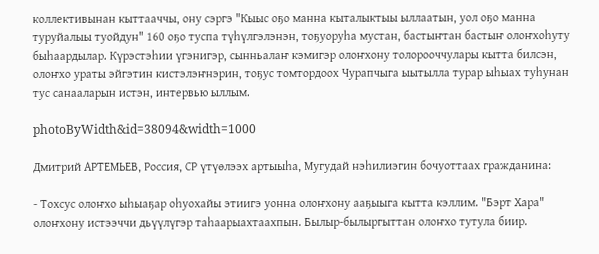коллективынан кыттааччы, ону сэргэ "Кыыс оҕо манна кыталыктыы ыллаатын, уол оҕо манна туруйалыы туойдун" 160 оҕо туспа түһүлгэлэнэн, тоҕуоруһа мустан, бастыҥтан бастыҥ олоҥхоһуту быһаардылар. Күрэстэһии үгэнигэр, сынньалаҥ кэмигэр олоҥхону толорооччулары кытта билсэн, олоҥхо ураты эйгэтин кистэлэҥнэрин, тоҕус томтордоох Чурапчыга ыытылла турар ыһыах туһунан тус санааларын истэн, интервью ыллым.

photoByWidth&id=38094&width=1000

Дмитрий АРТЕМЬЕВ, Россия, СР үтүөлээх артыыһа, Мугудай нэһилиэгин бочуоттаах гражданина:

- Тохсус олоҥхо ыһыаҕар оһуохайы этиигэ уонна олоҥхону ааҕыыга кытта кэллим. "Бэрт Хара" олоҥхону истээччи дьүүлүгэр таһаарыахтаахпын. Былыр-былыргыттан олоҥхо тутула биир.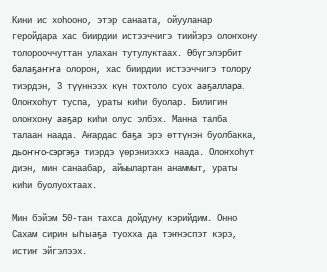Кини ис хоһооно, этэр санаата, ойууланар геройдара хас биирдии истээччигэ тиийэрэ олоҥхону толорооччуттан улахан тутулуктаах. Өбүгэлэрбит балаҕаҥҥа олорон, хас биирдии истээччигэ толору тиэрдэн, 3 түүннээх күн тохтоло суох ааҕаллара. Олоҥхоһут туспа, ураты киһи буолар. Билигин олоҥхону ааҕар киһи олус элбэх. Манна талба талаан наада. Аҥардас баҕа эрэ өттүнэн буолбакка, дьоҥҥо-сэргэҕэ тиэрдэ үөрэниэххэ наада. Олоҥхоһут диэн, мин санаабар, айыылартан анаммыт, ураты киһи буолуохтаах.

Мин бэйэм 50-тан тахса дойдуну кэрийдим. Онно Сахам сирин ыһыаҕа туохха да тэҥнэспэт кэрэ, истиҥ эйгэлээх.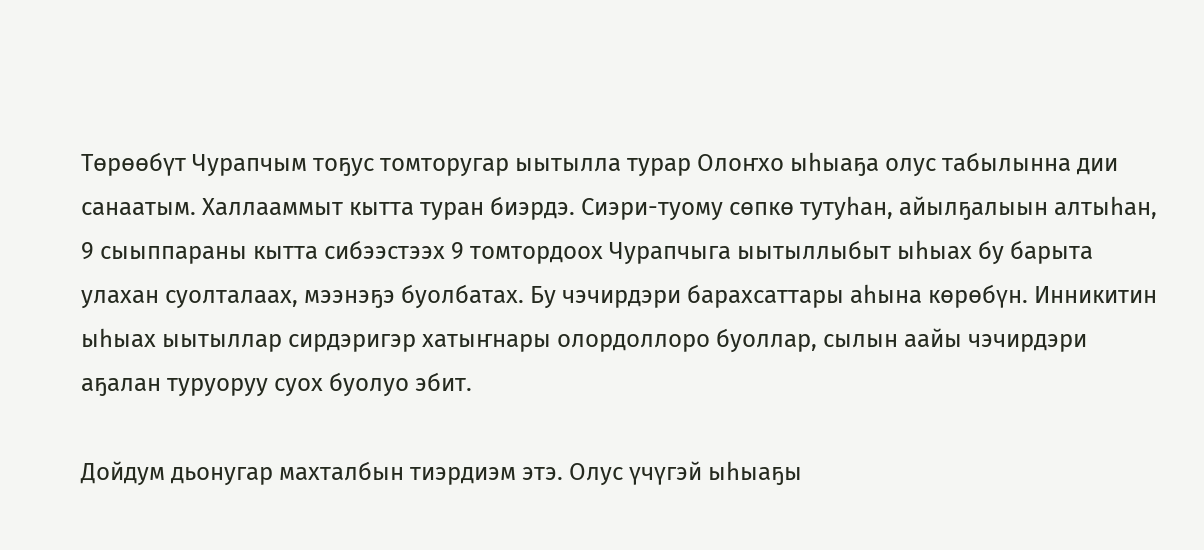Төрөөбүт Чурапчым тоҕус томторугар ыытылла турар Олоҥхо ыһыаҕа олус табылынна дии санаатым. Халлааммыт кытта туран биэрдэ. Сиэри-туому сөпкө тутуһан, айылҕалыын алтыһан, 9 сыыппараны кытта сибээстээх 9 томтордоох Чурапчыга ыытыллыбыт ыһыах бу барыта улахан суолталаах, мээнэҕэ буолбатах. Бу чэчирдэри барахсаттары аһына көрөбүн. Инникитин ыһыах ыытыллар сирдэригэр хатыҥнары олордоллоро буоллар, сылын аайы чэчирдэри аҕалан туруоруу суох буолуо эбит.

Дойдум дьонугар махталбын тиэрдиэм этэ. Олус үчүгэй ыһыаҕы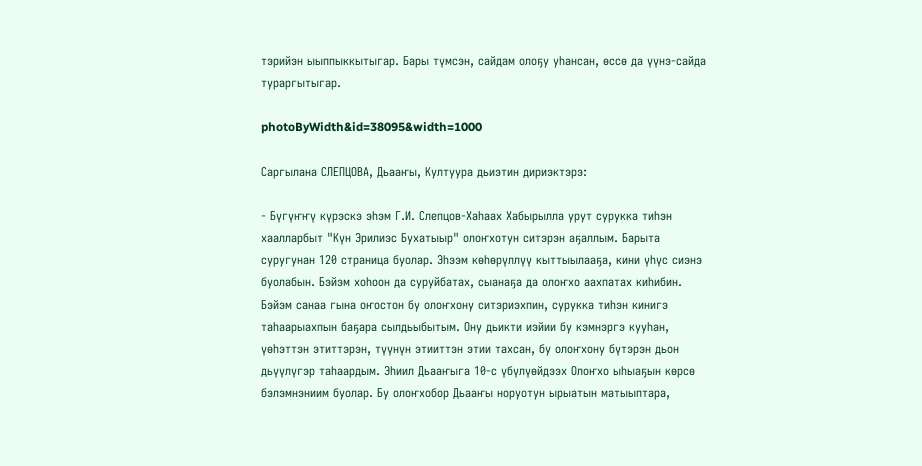тэрийэн ыыппыккытыгар. Бары түмсэн, сайдам олоҕу уһансан, өссө да үүнэ-сайда тураргытыгар.

photoByWidth&id=38095&width=1000

Саргылана СЛЕПЦОВА, Дьааҥы, Култуура дьиэтин дириэктэрэ:

- Бүгүҥҥү күрэскэ эһэм Г.И. Слепцов-Хаһаах Хабырылла урут сурукка тиһэн хаалларбыт "Күн Эрилиэс Бухатыыр" олоҥхотун ситэрэн аҕаллым. Барыта суругунан 120 страница буолар. Эһээм көһөрүллүү кыттыылааҕа, кини үһүс сиэнэ буолабын. Бэйэм хоһоон да суруйбатах, сыанаҕа да олоҥхо аахпатах киһибин. Бэйэм санаа гына оҥостон бу олоҥхону ситэриэхпин, сурукка тиһэн кинигэ таһаарыахпын баҕара сылдьыбытым. Ону дьикти иэйии бу кэмнэргэ кууһан, үөһэттэн этиттэрэн, түүнүн этииттэн этии тахсан, бу олоҥхону бүтэрэн дьон дьүүлүгэр таһаардым. Эһиил Дьааҥыга 10-с үбүлүөйдээх Олоҥхо ыһыаҕын көрсө бэлэмнэниим буолар. Бу олоҥхобор Дьааҥы норуотун ырыатын матыыптара,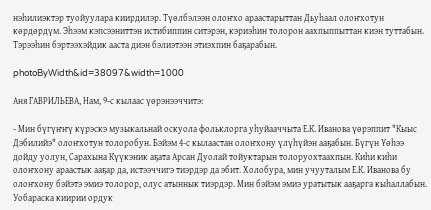нэһилиэктэр туойуулара киирдилэр. Түөлбэлээн олоҥхо араастарыттан Дьуһаал олоҥхотун көрдөрдүм. Эһээм кэпсээниттэн истибиппин ситэрэн, кэриэһин толорон аахпыппыттан киэн туттабын. Тэрээһин бэртээхэйдик ааста диэн бэлиэтээн этиэхпин баҕарабын.

photoByWidth&id=38097&width=1000

Аня ГАВРИЛЬЕВА, Нам, 9-с кылаас үөрэнээччитэ:

- Мин бүгүҥҥү күрэскэ музыкальнай оскуола фольклорга уһуйааччыта Е.К. Иванова үөрэппит "Кыыс Дэбилийэ" олоҥхотун толоробун. Бэйэм 4-с кылаастан олоҥхону үлүһүйэн ааҕабын. Бүгүн Үөһээ дойду уолун, Сарахына Күүкэник аҕата Арсан Дуолай тойуктарын толоруохтаахпын. Киһи киһи олоҥхону араастык ааҕар да, истээччигэ тиэрдэр да эбит. Холобура, мин учууталым Е.К. Иванова бу олоҥхону бэйэтэ эмиэ толорор, олус атыннык тиэрдэр. Мин бэйэм эмиэ уратытык ааҕарга кыһаллабын. Уобараска киирии ордук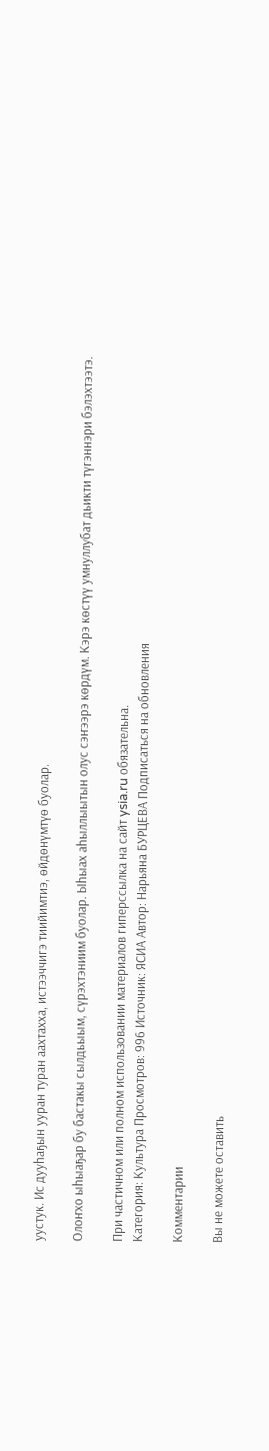уустук. Ис дууһаҕын ууран туран аахтахха, истээччигэ тиийимтиэ, өйдөнүмтүө буолар.

Олоҥхо ыһыаҕар бу бастакы сылдьыым, сүрэхтэниим буолар. Ыһыах аһыллыытын олус сэҥээрэ көрдүм. Кэрэ көстүү умнуллубат дьикти түгэннэри бэлэхтээтэ.

При частичном или полном использовании материалов гиперссылка на сайт ysia.ru обязательна.
Категория: Культура Просмотров: 996 Источник: ЯСИА Автор: Нарьяна БУРЦЕВА Подписаться на обновления

Комментарии

Вы не можете оставить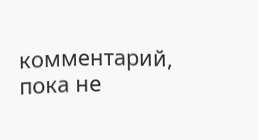комментарий, пока не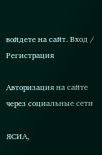войдете на сайт. Вход / Регистрация

Авторизация на сайте через социальные сети

ЯСИА,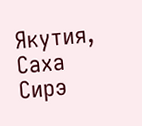Якутия, Саха Сирэ